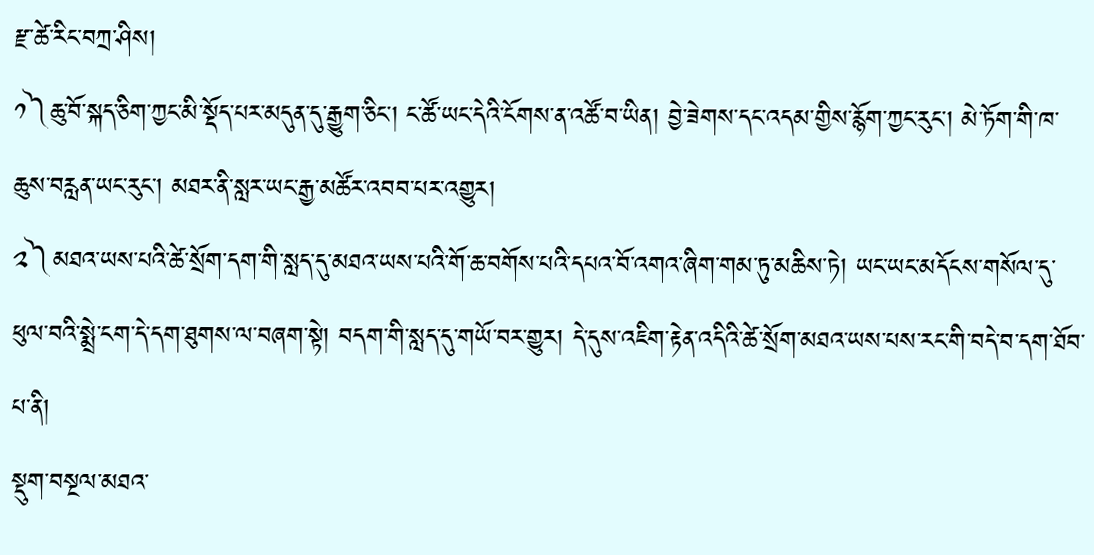རྫ་ཚེ་རིང་བཀྲ་ཤིས།
༡༽ཆུ་བོ་སྐད་ཅིག་ཀྱང་མི་སྡོད་པར་མདུན་དུ་རྒྱུག་ཅིང་། ང་ཚོ་ཡང་དེའི་ངོགས་ན་འཚོ་བ་ཡིན། བྱེ་ཟེགས་དང་འདམ་གྱིས་རྙོག་ཀྱང་རུང་། མེ་ཏོག་གི་ཁ་ཆུས་བརླན་ཡང་རུང་། མཐར་ནི་སླར་ཡང་རྒྱ་མཚོར་འབབ་པར་འགྱུར།
༢༽མཐའ་ཡས་པའི་ཚེ་སྲོག་དག་གི་སླད་དུ་མཐའ་ཡས་པའི་གོ་ཆ་བགོས་པའི་དཔའ་བོ་འགའ་ཞིག་གམ་ཏུ་མཆིས་ཏེ། ཡང་ཡང་མདོངས་གསོལ་དུ་ཕུལ་བའི་སྨྲེ་ངག་དེ་དག་ཐུགས་ལ་བཞག་སྟེ། བདག་གི་སླད་དུ་གཡོ་བར་གྱུར། དེ་དུས་འཇིག་རྟེན་འདིའི་ཚེ་སྲོག་མཐའ་ཡས་པས་རང་གི་བདེ་བ་དག་ཐོབ་པ་ནི།
སྡུག་བསྔལ་མཐའ་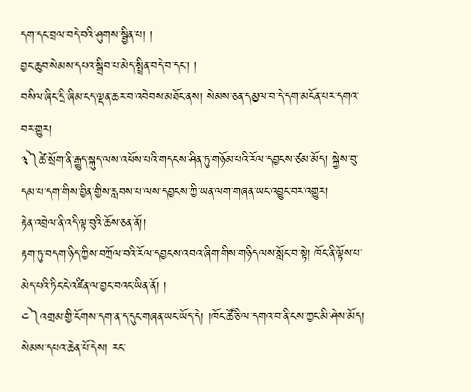དག་དང་བྲལ་བདེ་བའི་ཤུགས་སྦྱིན་པ། །
བྱང་ཆུབ་སེམས་དཔའ་སྒྲིབ་པ་མེད་སྤྲིན་བདེ་བ་དང་། །
བསིལ་ཞིང་དྲི་ཞིམ་ངད་ལྡན་ཆར་བ་འབེབས་མཐོང་ནས། སེམས་ཅན་དམྱལ་བ་དེ་དག་མངོན་པར་དགའ་བར་གྱུར།
༣༽ཚེ་སྲོག་ནི་རྒྱུད་སྐུད་ལས་འཕོས་པའི་གདངས་ཤིན་ཏུ་གཉོམ་པའི་རོལ་དབྱངས་ཙམ་མོད། སྐྱེས་བུ་དམ་པ་དག་གིས་བྱིན་གྱིས་རླབས་པ་ལས་དབྱངས་ཀྱི་ཡན་ལག་གཞན་ཡང་འབྱུང་བར་འགྱུར།
རྟེན་འབྲེལ་ནི་འདི་ལྟ་བུའི་ཆོས་ཅན་ནོ།།
རྟག་ཏུ་བདག་ཉིད་ཀྱིས་བཀྲོལ་བའི་རོལ་དབྱངས་འབའ་ཞིག་གིས་གཉིདལས་སློང་བ་སྟེ། ཁོང་ནི་ལྟོས་པ་མེད་པའི་ཏིང་ངེ་འཛིན་ལ་བྱང་བའང་ཡིན་ནོ། །
༤༽འགྲམ་གྱི་ངོགས་དག་ན་ད་དུང་གཞན་ཡང་ཡོད་དེ། །ཁོང་ཚོ་ཅི་ལ་དགའ་བ་ནི་ངས་ཀྱང་མི་ཤེས་མོད། སེམས་དཔའ་ཆེན་པོ་དེས། རང་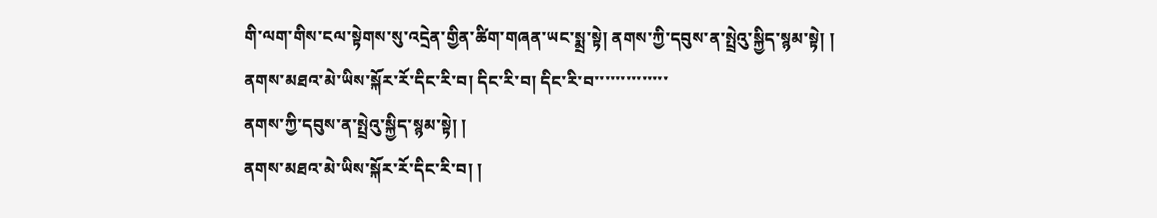གི་ལག་གིས་ངལ་སྟེགས་སུ་འདྲེན་གྱིན་ཚིག་གཞན་ཡང་སྨྲ་སྟེ། ནགས་ཀྱི་དབུས་ན་སྤྲེའུ་སྐྱིད་སྙམ་སྟེ། །
ནགས་མཐའ་མེ་ཡིས་སྐོར་རོ་དིང་རི་བ། དིང་རི་བ། དིང་རི་བ་་་་་་་་་་་་་་
ནགས་ཀྱི་དབུས་ན་སྤྲེའུ་སྐྱིད་སྙམ་སྟེ། །
ནགས་མཐའ་མེ་ཡིས་སྐོར་རོ་དིང་རི་བ། །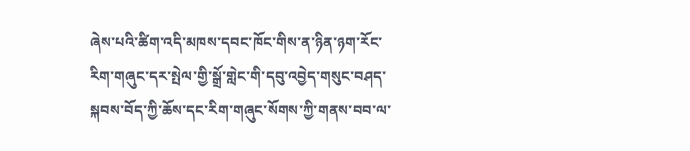ཞེས་པའི་ཚིག་འདི་མཁས་དབང་ཁོང་གིས་ན་ཉིན་ཉག་རོང་རིག་གཞུང་དར་སྤེལ་གྱི་སྒྲོ་གླེང་གི་དབུ་འབྱེད་གསུང་བཤད་སྐབས་བོད་ཀྱི་ཆོས་དང་རིག་གཞུང་སོགས་ཀྱི་གནས་བབ་ལ་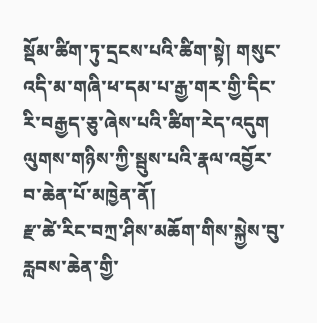སྡོམ་ཚིག་ཏུ་དྲངས་པའི་ཚིག་སྟེ། གསུང་འདི་མ་གཞི་ཕ་དམ་པ་རྒྱ་གར་གྱི་དིང་རི་བརྒྱད་ཅུ་ཞེས་པའི་ཚིག་རེད་འདུག
ལུགས་གཉིས་ཀྱི་སྦུས་པའི་རྣལ་འབྱོར་བ་ཆེན་པོ་མཁྱེན་ནོ།
རྫ་ཚེ་རིང་བཀྲ་ཤིས་མཆོག་གིས་སྐྱེས་བུ་རླབས་ཆེན་གྱི་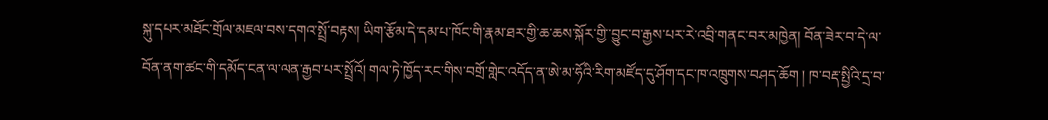སྐུ་དཔར་མཐོང་གྲོལ་མཇལ་བས་དགའ་སྤྲོ་བརྟས། ཡིག་རྩོམ་དེ་དམ་པ་ཁོང་གི་རྣམ་ཐར་གྱི་ཆ་ཆས་སྐོར་གྱི་་བྱུང་བ་རྒྱས་པར་རེ་འབྲི་གནང་བར་མཁྱེན། བོན་ཟེར་བ་དེ་ལ་བོན་ནག་ཚང་གི་དམོད་ངན་ལ་ལན་རྒྱབ་པར་སྤྲོའོ། གལ་ཏེ་ཁྱོད་རང་གིས་བགྲོ་གླེང་འདོད་ན་ཨེ་མ་ཧོའི་རིག་མཛོད་དུ་ཤོག་དང་ཁ་འཁྲུགས་བཤད་ཆོག ། ཁ་བརྡ་སྤྱིའི་དྲ་བ་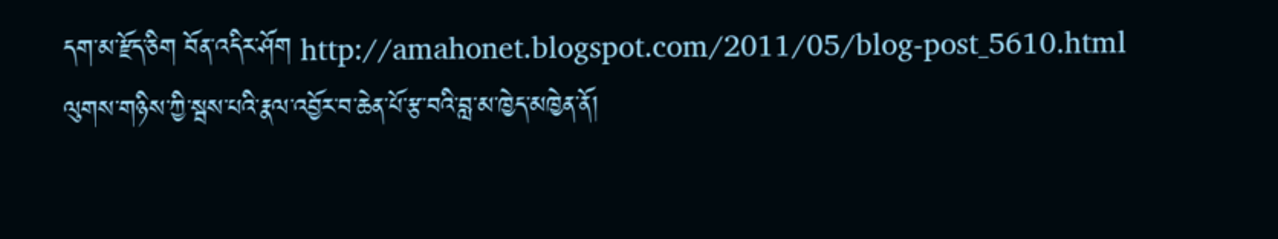དག་མ་རྫོད་ཅིག བོན་འདིར་ཤོག http://amahonet.blogspot.com/2011/05/blog-post_5610.html
ལུགས་གཉིས་ཀྱི་སྦས་པའི་རྣལ་འབྱོར་བ་ཆེན་པོ་རྩ་བའི་བླ་མ་ཁྱེད་མཁྱེན་ནོ།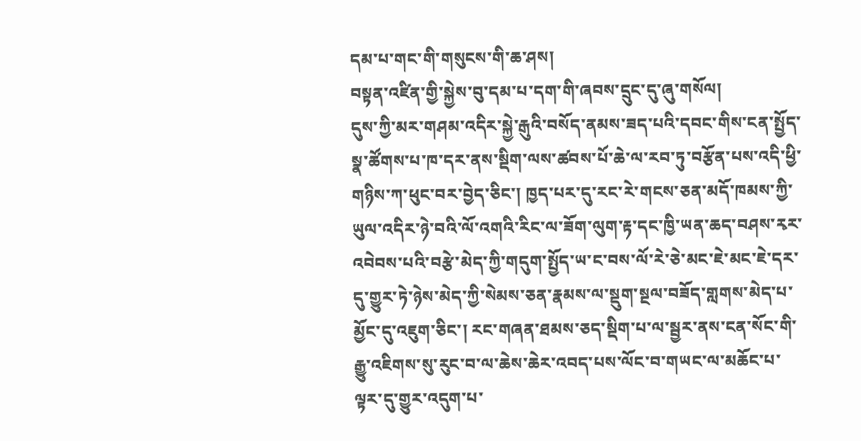དམ་པ་གང་གི་གསུངས་གི་ཆ་ཤས།
བསྟན་འཛིན་གྱི་སྐྱེས་བུ་དམ་པ་དག་གི་ཞབས་དྲུང་དུ་ཞུ་གསོལ།
དུས་ཀྱི་མར་གཤམ་འདིར་སྐྱེ་རྒུའི་བསོད་ནམས་ཟད་པའི་དབང་གིས་ངན་སྤྱོད་སྣ་ཚོགས་པ་ཁ་དར་ནས་སྡིག་ལས་ཚབས་པོ་ཆེ་ལ་རབ་ཏུ་བརྩོན་པས་འདི་ཕྱི་གཉིས་ཀ་ཕུང་བར་བྱེད་ཅིང་། ཁྱད་པར་དུ་རང་རེ་གངས་ཅན་མདོ་ཁམས་ཀྱི་ཡུལ་འདིར་ཉེ་བའི་ལོ་འགའི་རིང་ལ་ཟོག་ལུག་རྟ་དང་ཁྱི་ཡན་ཆད་བཤས་རྭར་འབེབས་པའི་བརྩེ་མེད་ཀྱི་གདུག་སྤྱོད་ཡ་ང་བས་ལོ་རེ་ཅེ་མང་ཇེ་མང་ཇེ་དར་དུ་གྱུར་ཏེ་ཉེས་མེད་ཀྱི་སེམས་ཅན་རྣམས་ལ་སྡུག་སྔལ་བཟོད་གླགས་མེད་པ་མྱོང་དུ་འཇུག་ཅིང་། རང་གཞན་ཐམས་ཅད་སྡིག་པ་ལ་སྦྱར་ནས་ངན་སོང་གི་རྒྱུ་འཇིགས་སུ་རུང་བ་ལ་ཆེས་ཆེར་འབད་པས་ལོང་བ་གཡང་ལ་མཆོང་པ་ལྟར་དུ་གྱུར་འདུག་པ་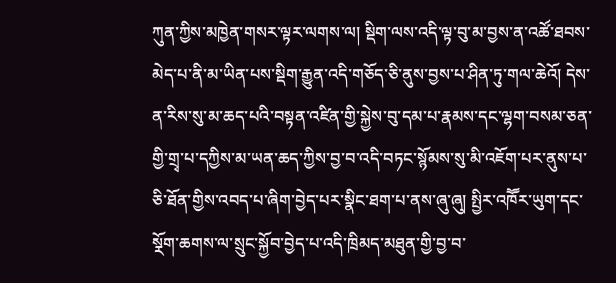ཀུན་ཀྱིས་མཁྱེན་གསར་ལྟར་ལགས་ལ། སྡིག་ལས་འདི་ལྟ་བུ་མ་བྱས་ན་འཚོ་ཐབས་མེད་པ་ནི་མ་ཡིན་པས་སྡིག་རྒྱུན་འདི་གཅོད་ཅི་ནུས་བྱས་པ་ཤིན་ཏུ་གལ་ཆེའོ། དེས་ན་རིས་སུ་མ་ཆད་པའི་བསྟན་འཛིན་གྱི་སྐྱེས་བུ་དམ་པ་རྣམས་དང་ལྷག་བསམ་ཅན་གྱི་གྲྭ་པ་དཀྱིས་མ་ཡན་ཆད་ཀྱིས་བྱ་བ་འདི་བཏང་སྙོམས་སུ་མི་འཇོག་པར་ནུས་པ་ཅི་ཐོན་གྱིས་འབད་པ་ཞིག་བྱེད་པར་སྣིང་ཐག་པ་ནས་ཞུ་ཞུ། སྤྱིར་འཁཽར་ཡུག་དང་སྼོག་ཆགས་ལ་སྲུང་སྐྱོབ་བྱེད་པ་འདི་ཁྲིམད་མཐུན་གྱི་བྱ་བ་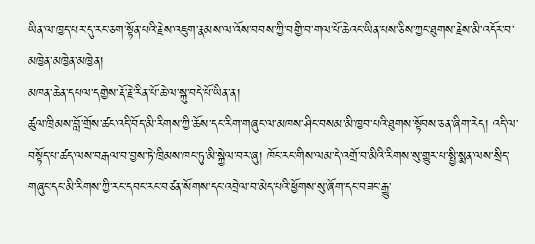ཡིན་ལ་ཁྱད་པར་དུ་རང་ཅག་སྟོན་པའི་རྗེས་འཇུག་རྣམས་ལ་འོས་བབས་ཀྱི་བགྱི་བ་གལ་པོ་ཆེའང་ཡིན་པས་ཅིས་ཀྱང་ཐུགས་རྗེས་མི་འདོར་བ་མཁྱེན་མཁྱེན་མཁྱེན།
མཁན་ཆེན་དཔལ་དགྱེས་རྡོ་རྗེ་རིན་པོ་ཆེ་ལ་སྐུ་བདེ་པོ་ཡིན་ན།
ཚུལ་ཁྲིམས་བློ་གྲོས་ཚང་འདི་བོད་མི་རིགས་ཀྱི་ཆོས་དང་རིག་གཞུང་ལ་མཁས་ཤིང་བསམ་མི་ཁྱབ་པའི་ཐུགས་སྟོབས་ཅན་ཞིག་རེད། འདི་ལ་བསྟོད་པ་ཚད་ལས་བརྒལ་བ་བྱས་ཏེ་ཁྲིམས་ཁང་ཏུ་མི་སྐྱེལ་བར་ཞུ། ཁོང་རང་གིས་ལམ་དེ་འགྲོ་བ་མིའི་རིགས་སུ་གྱུར་པ་སྤྱི་སྨན་ལས་སྲིད་གཞུང་དང་མི་རིགས་ཀྱི་རང་དབང་རང་བཙན་སོགས་དང་འབྲེལ་བ་མེད་པའི་ཕྱོགས་སུ་ཞོག་དང་བཟང་རྒྱུ་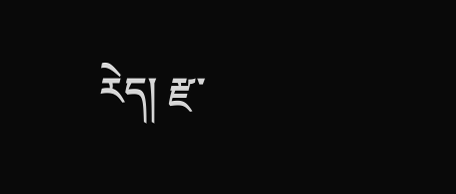རེད། རྫ་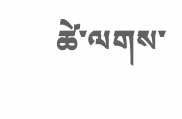ཚེ་ལགས་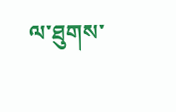ལ་ཐུགས་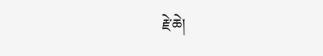རྗེ་ཆེ།